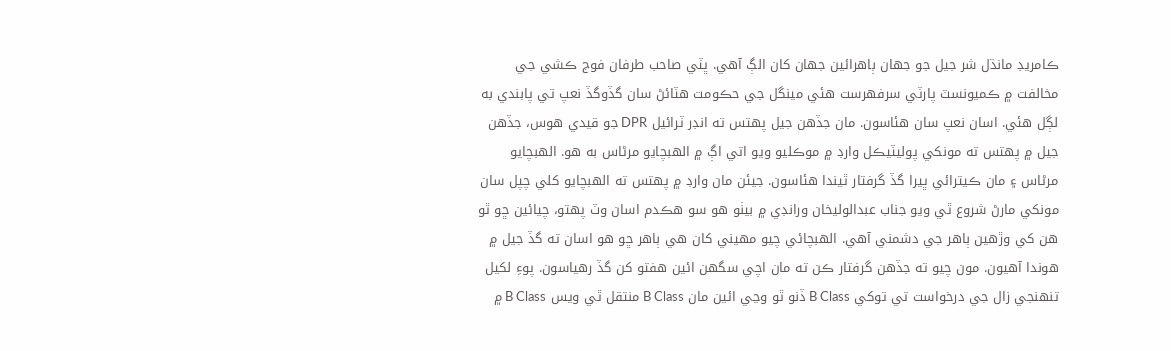ڪامريڊ مانڌل شر جيل جو جهان ٻاهرائين جهان کان الڳ آهي. ڀٽي صاحب طرفان فوج ڪشي جي مخالفت ۾ ڪميونسٽ پارٽي سرفهرست هئي مينگل جي حڪومت هٽائڻ سان گڏوگڏ نعپ تي پابندي به لڳل هئي. اسان نعپ سان هئاسون. مان جڏهن جيل پهتس ته انڊر ٽرائيل DPR جو قيدي هوس، جڏهن جيل ۾ پهتس ته مونکي پوليٽيڪل وارڊ ۾ موڪليو ويو اتي اڳ ۾ الهبچايو مرڻاس به هو. الهبچايو مرڻاس ۽ مان ڪيترائي ڀيرا گڏ گرفتار ٿيندا هئاسون. جيئن مان وارڊ ۾ پهتس ته الهبچايو کلي چپل سان مونکي مارڻ شروع ٿي ويو جناب عبدالوليخان ورانڊي ۾ بيٺو هو سو هڪدم اسان وٽ پهتو، چيائين ڇو ٿو هن کي وڙهين ٻاهر جي دشمني آهي. الهبچائي چيو مهيني کان هي ٻاهر ڇو هو اسان ته گڏ جيل ۾ هوندا آهيون. مون چيو ته جڏهن گرفتار ڪن ته مان اچي سگهن ائين هفتو کن گڏ رهياسون. پوءِ لکيل تنهنجي زال جي درخواست تي توکي B Class ڏنو ٿو وڃي ائين مان B Class منتقل ٿي ويس B Class ۾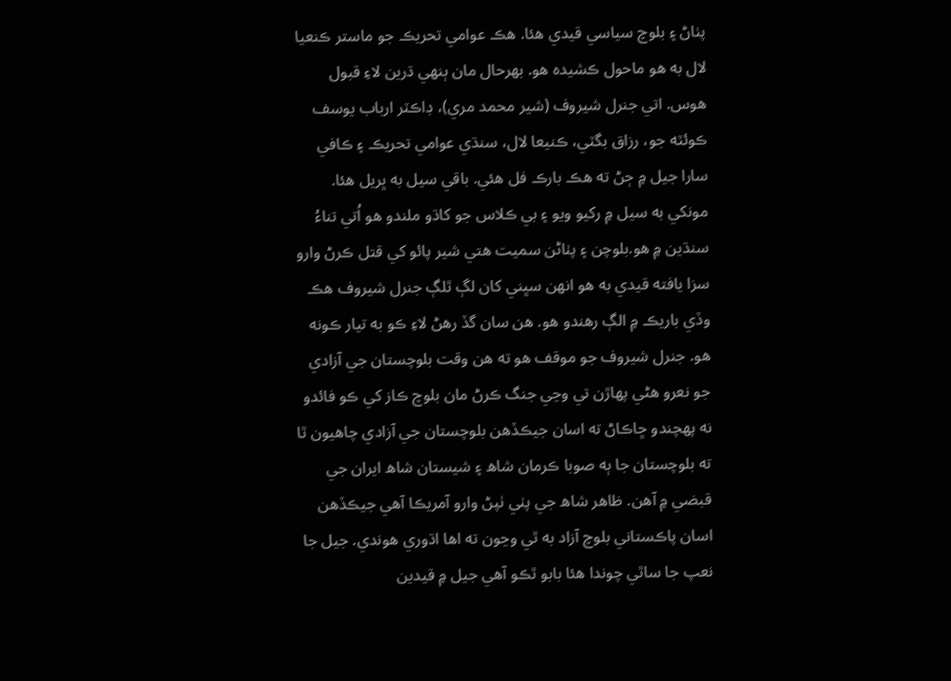پٺاڻ ۽ بلوچ سياسي قيدي هئا. هڪ عوامي تحريڪ جو ماستر ڪنعيا لال به هو ماحول ڪشيده هو. بهرحال مان ٻنهي ڌرين لاءِ قبول هوس. اتي جنرل شيروف (شير محمد مري)، ڊاڪٽر ارباب يوسف ڪوئٽه جو، رزاق بگٽي، ڪنيعا لال، سنڌي عوامي تحريڪ ۽ ڪافي سارا جيل ۾ ڄڻ ته هڪ بارڪ فل هئي. باقي سيل به ڀريل هئا. مونکي به سيل ۾ رکيو ويو ۽ بي ڪلاس جو کاڌو ملندو هو اُتي تناءُ سنڌين ۾ هو.بلوچن ۽ پٺاڻن سميت هتي شير پائو کي قتل ڪرڻ وارو سزا يافته قيدي به هو انهن سڀني کان لڳ ٿلڳ جنرل شيروف هڪ وڏي باريڪ ۾ الڳ رهندو هو. هن سان گڏ رهڻ لاءِ ڪو به تيار ڪونه هو. جنرل شيروف جو موقف هو ته هن وقت بلوچستان جي آزادي جو نعرو هڻي پهاڙن تي وڃي جنگ ڪرڻ مان بلوچ ڪاز کي ڪو فائدو نه پهچندو ڇاڪاڻ ته اسان جيڪڏهن بلوچستان جي آزادي چاهيون ٿا ته بلوچستان جا ٻه صوبا ڪرمان شاھ ۽ شيستان شاھ ايران جي قبضي ۾ آهن. ظاهر شاھ جي پٺي ٺپڻ وارو آمريڪا آهي جيڪڏهن اسان پاڪستاني بلوچ آزاد به ٿي وڃون ته اها اڌوري هوندي. جيل جا نعپ جا ساٿي چوندا هئا بابو ٿڪو آهي جيل ۾ قيدين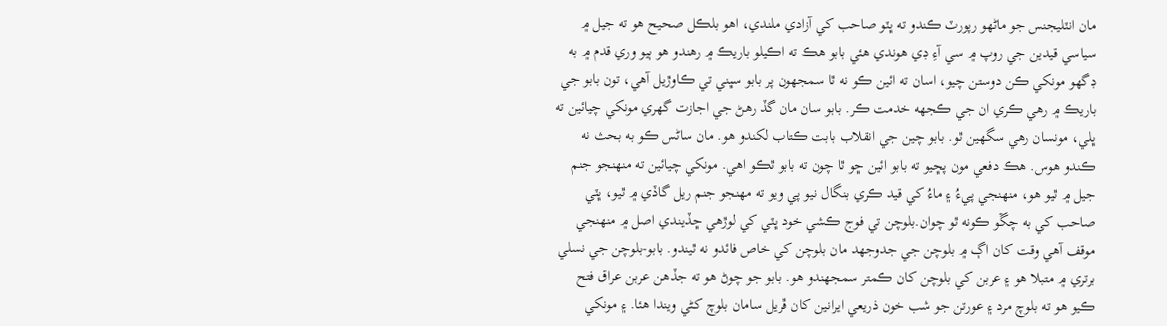مان انٽليجنس جو ماڻهو رپورٽ ڪندو ته ڀٽو صاحب کي آزادي ملندي، اهو بلڪل صحيح هو ته جيل ۾ سياسي قيدين جي روپ ۾ سي آءِ ڊي هوندي هئي بابو هڪ ته اڪيلو باريڪ ۾ رهندو هو ٻيو وري قدم ۾ به ڊگهو مونکي ڪن دوستن چيو، اسان ته ائين ڪو نه ٿا سمجهون پر بابو سڀني تي ڪاوڙيل آهي، تون بابو جي باريڪ ۾ رهي ڪري ان جي ڪجهه خدمت ڪر. بابو سان مان گڏ رهڻ جي اجازت گهري مونکي چيائين ته ڀلي، مونسان رهي سگهين ٿو. بابو چين جي انقلاب بابت ڪتاب لکندو هو. مان ساڻس ڪو به بحث نه ڪندو هوس. هڪ دفعي مون پڇيو ته بابو ائين ڇو ٿا چون ته بابو ٿڪو اهي. مونکي چيائين ته منهنجو جنم جيل ۾ ٿيو هو، منهنجي پيءُ ۽ ماءُ کي قيد ڪري بنگال نيو پي ويو ته مهنجو جنم ريل گاڏي ۾ ٿيو، ڀٽي صاحب کي به چڱو ڪونه ٿو چوان.بلوچن تي فوج ڪشي خود ڀٽي کي لوڙهي ڇڏيندي اصل ۾ منهنجي موقف آهي وقت کان اڳ ۾ بلوچن جي جدوجهد مان بلوچن کي خاص فائدو نه ٿيندو. بابو-بلوچن جي نسلي برتري ۾ متبلا هو ۽ عربن کي بلوچن کان ڪمتر سمجهندو هو. بابو جو چوڻ هو ته جڏهن عربن عراق فتح ڪيو هو ته بلوچ مرد ۽ عورتن جو شب خون ذريعي ايرانين کان ڦريل سامان بلوچ کڻي ويندا هئا. ۽ مونکي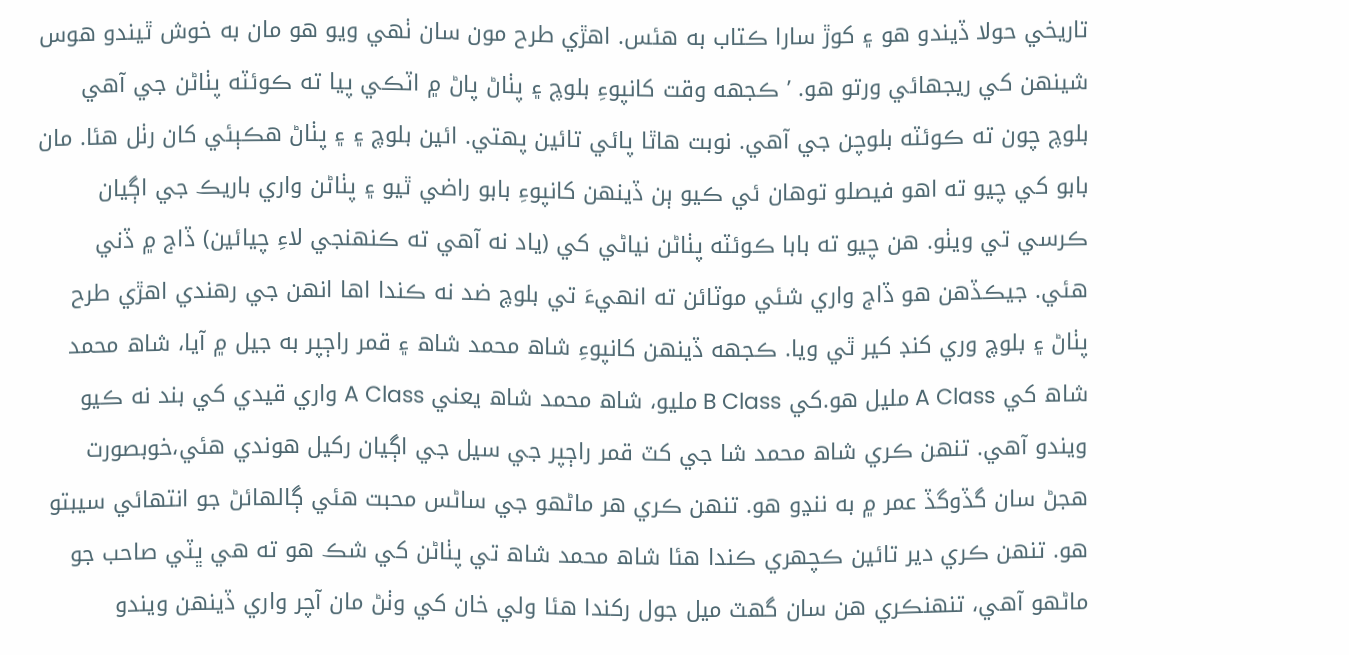تاريخي حولا ڏيندو هو ۽ کوڙ سارا ڪتاب به هئس. اهڙي طرح مون سان ٺهي ويو هو مان به خوش ٿيندو هوس شينهن کي ريجهائي ورتو هو. ’ ڪجهه وقت کانپوءِ بلوچ ۽ پٺاڻ پاڻ ۾ اٽڪي پيا ته ڪوئٽه پٺاڻن جي آهي بلوچ چون ته ڪوئٽه بلوچن جي آهي. نوبت هاٿا پائي تائين پهتي. ائين بلوچ ۽ ۽ پٺاڻ هڪٻئي کان رٺل هئا. مان بابو کي چيو ته اهو فيصلو توهان ئي ڪيو ٻن ڏينهن کانپوءِ بابو راضي ٿيو ۽ پٺاڻن واري باريڪ جي اڳيان ڪرسي تي ويٺو. هن چيو ته بابا ڪوئٽه پٺاڻن نياڻي کي (ياد نه آهي ته ڪنهنجي لاءِ چيائين) ڏاج ۾ ڏني هئي. جيڪڏهن هو ڏاج واري شئي موٽائن ته انهيءَ تي بلوچ ضد نه ڪندا اها انهن جي رهندي اهڙي طرح پٺاڻ ۽ بلوچ وري کنڊ کير ٿي ويا. ڪجهه ڏينهن کانپوءِ شاھ محمد شاھ ۽ قمر راڄپر به جيل ۾ آيا، شاھ محمد شاھ کي A Class مليل هو.کي B Class مليو، شاھ محمد شاھ يعني A Class واري قيدي کي بند نه ڪيو ويندو آهي. تنهن ڪري شاھ محمد شا جي کٽ قمر راڄپر جي سيل جي اڳيان رکيل هوندي هئي،خوبصورت هجڻ سان گڏوگڏ عمر ۾ به ننڍو هو. تنهن ڪري هر ماڻهو جي ساڻس محبت هئي ڳالهائڻ جو انتهائي سيبتو هو. تنهن ڪري دير تائين ڪچهري ڪندا هئا شاھ محمد شاھ تي پٺاڻن کي شڪ هو ته هي ڀٽي صاحب جو ماڻهو آهي، تنهنڪري هن سان گهٽ ميل جول رکندا هئا ولي خان کي وٺڻ مان آچر واري ڏينهن ويندو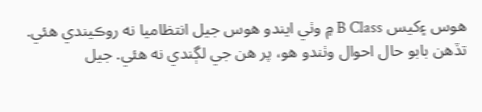هوس ۽کيس B Class ۾ وٺي ايندو هوس جيل انتظاميا نه روڪيندي هئي. تڏهن بابو حال احوال وٺندو هو، پر هن جي لڳندي نه هئي. جيل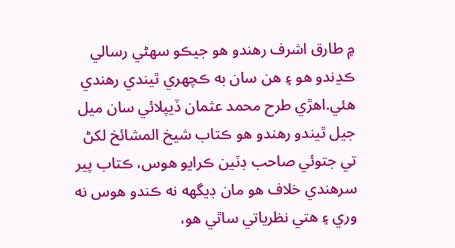۾ طارق اشرف رهندو هو جيڪو سهڻي رسالي ڪڍندو هو ۽ هن سان به ڪچهري ٿيندي رهندي هئي.اهڙي طرح محمد عثمان ڏيپلائي سان ميل جيل ٿيندو رهندو هو ڪتاب شيخ المشائخ لکڻ تي جتوئي صاحب ڊٽين ڪرايو هوس، ڪتاب پير سرهندي خلاف هو مان ڊيگهه نه ڪندو هوس نه وري ۽ هتي نظرياتي ساٿي هو،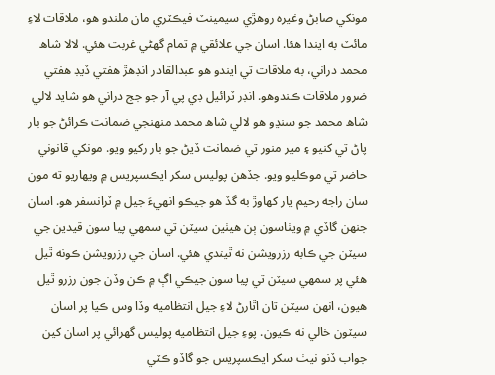مونکي صابڻ وغيره روهڙي سيمينٽ فيڪٽري مان ملندو هو، ملاقات لاءِ مائٽ به ايندا هئا. اسان جي علائقي ۾ تمام گهڻي غربت هئي. لالا شاھ محمد دراني، به ملاقات تي ايندو هو عبدالقادر انڊهڙ هفتي ڏيڊ هفتي ضرور ملاقات ڪندوهو. انڊر ٽرائيل ڊي پي آر جو جج دراني هو شايد لالي شاھ محمد جو سنڍو هو لالي شاھ محمد منهنجي ضمانت ڪرائڻ جو بار پاڻ تي کنيو ۽ مير منور تي ضمانت ڏيڻ جو بار رکيو ويو. مونکي قانوني حاضر تي موڪليو ويو. جڏهن پوليس سکر ايڪسپريس ۾ ويهاريو ته مون سان راجه رحيم يار کهاوڙ به گڏ هو جيڪو انهيءَ جيل ۾ ٽرانسفر هو. اسان جنهن گاڏي ۾ ويٺاسون ٻن هيٺين سيٽن تي سمهي پيا سون قيدين جي سيٽن جي ڪابه رزرويشن نه ٿيندي هئي. اسان جي رزرويشن ڪونه ٿيل هئي پر سمهي سيٽن تي پيا سون جيڪي اڳ ۾ ڪن وڏن جون رزرو ٿيل هيون، انهن سيٽن تان اٿارڻ لاءِ جيل انتظاميه وڏا وس ڪيا پر اسان سيٽون خالي نه ڪيون. پوءِ جيل انتظاميه پوليس گهرائي پر اسان کين جواب ڏنو نيٺ سکر ايڪسپريس جو گاڏو ڪٽي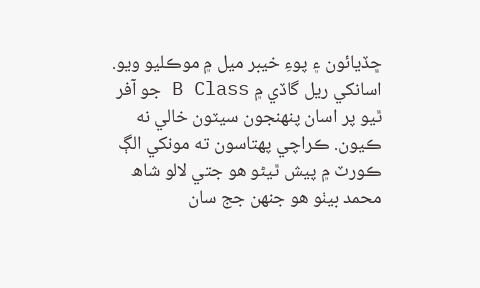ڇڏيائون ۽ پوءِ خيبر ميل ۾ موڪليو ويو. اسانکي ريل گاڏي ۾ B Class جو آفر ٿيو پر اسان پنهنجون سيٽون خالي نه ڪيون. ڪراچي پهتاسون ته مونکي الڳ ڪورٽ ۾ پيش ٿيڻو هو جتي لالو شاھ محمد بيٺو هو جنهن جج سان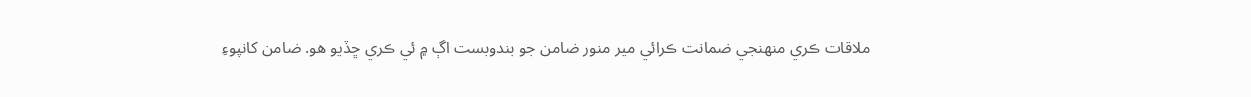ملاقات ڪري منهنجي ضمانت ڪرائي مير منور ضامن جو بندوبست اڳ ۾ ئي ڪري ڇڏيو هو. ضامن کانپوءِ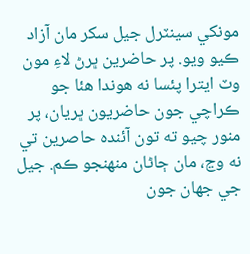مونکي سينٽرل جيل سکر مان آزاد ڪيو ويو. پر حاضرين ڀرڻ لاءِ مون وٽ ايترا پئسا نه هوندا هئا جو ڪراچي جون حاضريون ڀريان، پر منور چيو ته تون آئنده حاصرين تي نه وڃ، مان ڄاڻان منهنجو ڪم. جيل جي جهان جون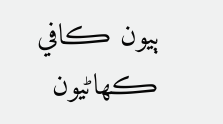ٻيون ڪافي ڪهاڻيون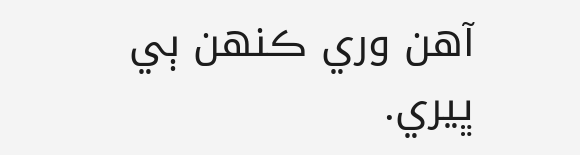آهن وري ڪنهن ٻي ڀيري.